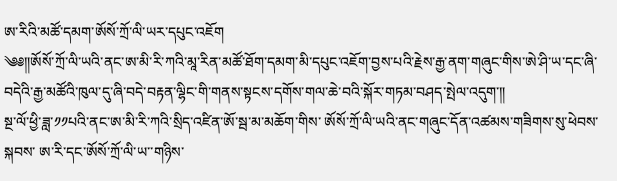ཨ་རིའི་མཚོ་དམག་ཨོསོ་ཀྲོ་ལི་ཡར་དཔུང་འཇོག
༄༅༎ཨོསོ་ཀྲོ་ལི་ཡའི་ནང་ཨ་མི་རི་ཀའི་མཱ་རིན་མཚོ་ཐོག་དམག་མི་དཔུང་འཇོག་བྱས་པའི་རྗེས་རྒྱ་ནག་གཞུང་གིས་ཨེ་ཤི་ཡ་དང་ཞི་བདེའི་རྒྱ་མཚོའི་ཁུལ་དུ་ཞི་བདེ་བརྟན་ལྷིང་གི་གནས་སྟངས་དགོས་གལ་ཆེ་བའི་སྐོར་གཏམ་བཤད་སྤེལ་འདུག་༎
སྔ་ལོ་ཕྱི་ཟླ་༡༡པའི་ནང་ཨ་མི་རི་ཀའི་སྲིད་འཛིན་ཨོ་སྦ་མ་མཆོག་གིས་ ཨོསོ་ཀྲོ་ལི་ཡའི་ནང་གཞུང་དོན་འཚམས་གཟིགས་སུ་ཕེབས་སྐབས་ ཨ་རི་དང་ཨོསོ་ཀྲོ་ལི་ཡ་་གཉིས་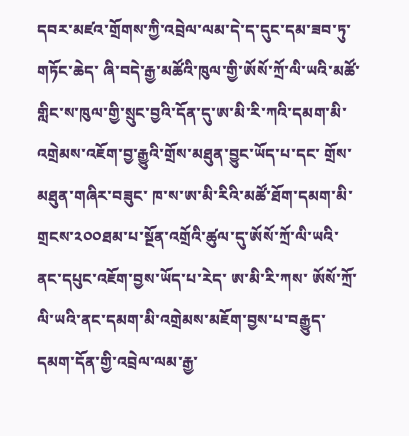དབར་མཛའ་གྲོགས་ཀྱི་འབྲེལ་ལམ་དེ་ད་དུང་དམ་ཟབ་ཏུ་གཏོང་ཆེད་ ཞི་བདེ་རྒྱ་མཚོའི་ཁུལ་གྱི་ཨོསོ་ཀྲོ་ལི་ཡའི་མཚོ་གླིང་ས་ཁུལ་གྱི་སྲུང་བྱའི་དོན་དུ་ཨ་མི་རི་ཀའི་དམག་མི་འགྲེམས་འཇོག་བྱ་རྒྱུའི་གྲོས་མཐུན་བྱུང་ཡོད་པ་དང་ གྲོས་མཐུན་གཞིར་བཟུང་ ཁ་ས་ཨ་མི་རིའི་མཚོ་ཐོག་དམག་མི་གྲངས་༢༠༠ཐམ་པ་སྔོན་འགྲོའི་ཚུལ་དུ་ཨོསོ་ཀྲོ་ལི་ཡའི་ནང་དཔུང་འཇོག་བྱས་ཡོད་པ་རེད་ ཨ་མི་རི་ཀས་ ཨོསོ་ཀྲོ་ལི་ཡའི་ནང་དམག་མི་འགྲེམས་མཇོག་བྱས་པ་བརྒྱུད་དམག་དོན་གྱི་འབྲེལ་ལམ་རྒྱ་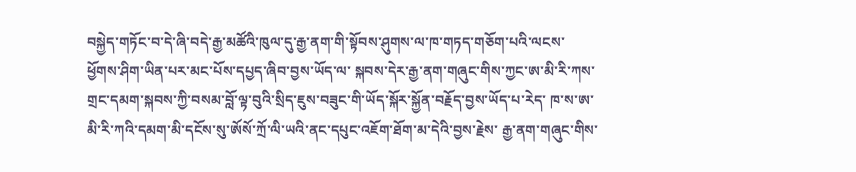བསྐྱེད་གཏོང་བ་དེ་ཞི་བདེ་རྒྱ་མཚོའི་ཁུལ་དུ་རྒྱ་ནག་གི་སྟོབས་ཤུགས་ལ་ཁ་གཏད་གཅོག་པའི་ལངས་ཕྱོགས་ཤིག་ཡིན་པར་མང་པོས་དཔྱད་ཞིབ་བྱས་ཡོད་ལ་ སྐབས་དེར་རྒྱ་ནག་གཞུང་གིས་ཀྱང་ཨ་མི་རི་ཀས་གྲང་དམག་སྐབས་ཀྱི་བསམ་བློ་ལྟ་བུའི་སྲིད་ཇུས་བཟུང་གི་ཡོད་སྐོར་སྐྱོན་བརྗོད་བྱས་ཡོད་པ་རེད་ ཁ་ས་ཨ་མི་རི་ཀའི་དམག་མི་དངོས་སུ་ཨོསོ་ཀྲོ་ལི་ཡའི་ནང་དཔུང་འཇོག་ཐོག་མ་དེའི་བྱས་རྗེས་ རྒྱ་ནག་གཞུང་གིས་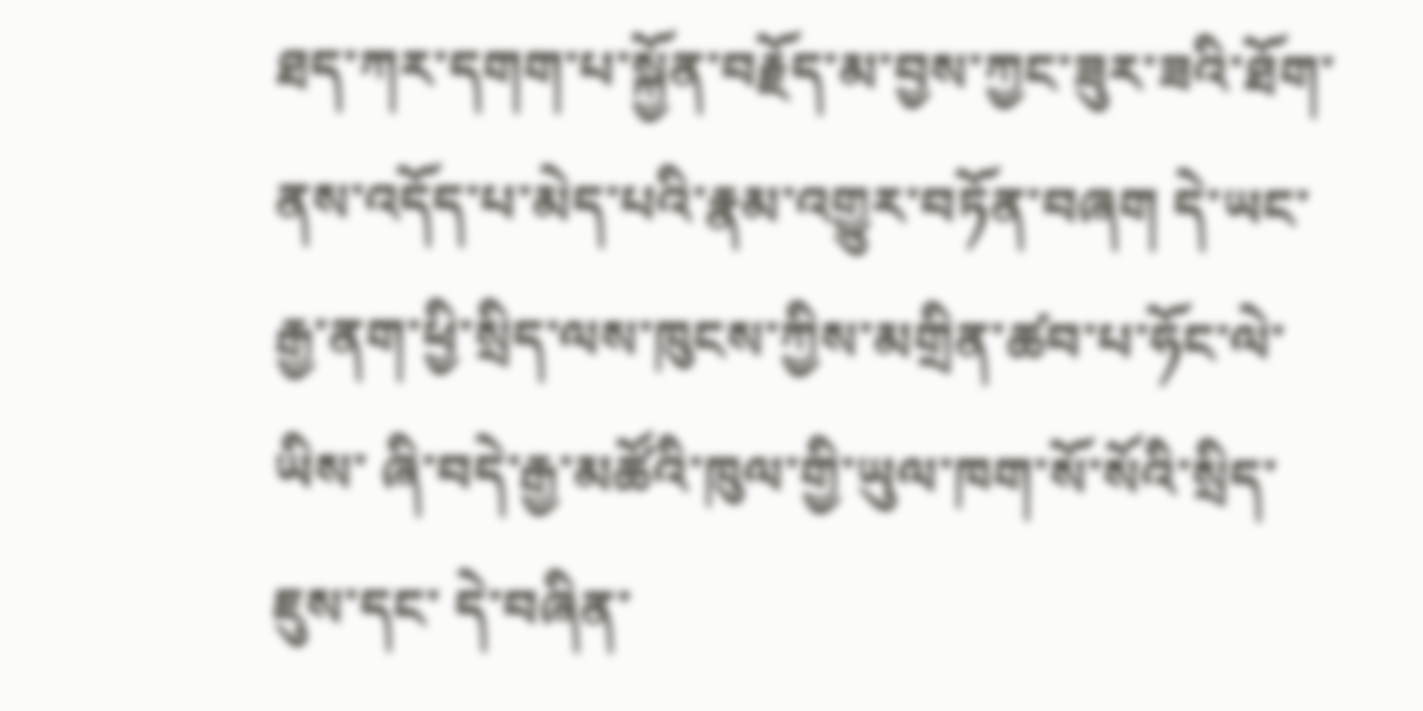ཐད་ཀར་དགག་པ་སྐྱོན་བརྗོད་མ་བྱས་ཀྱང་ཟུར་ཟའི་ཐོག་ནས་འདོད་པ་མེད་པའི་རྣམ་འགྱུར་བཏོན་བཞག དེ་ཡང་རྒྱ་ནག་ཕྱི་སྲིད་ལས་ཁུངས་ཀྱིས་མགྲིན་ཚབ་པ་ཧོང་ལེ་ཡིས་ ཞི་བདེ་རྒྱ་མཚོའི་ཁུལ་གྱི་ཡུལ་ཁག་སོ་སོའི་སྲིད་ཇུས་དང་ དེ་བཞིན་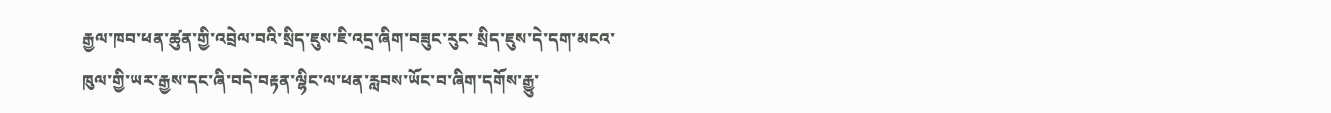རྒྱལ་ཁབ་ཕན་ཚུན་གྱི་འབྲེལ་བའི་སྲིད་ཇུས་ཇི་འདྲ་ཞིག་བཟུང་རུང་ སྲིད་ཇུས་དེ་དག་མངའ་ཁུལ་གྱི་ཡར་རྒྱས་དང་ཞི་བདེ་བརྟན་ལྷིང་ལ་ཕན་རླབས་ཡོང་བ་ཞིག་དགོས་རྒྱུ་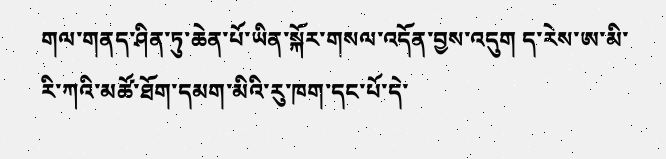གལ་གནད་ཤིན་ཏུ་ཆེན་པོ་ཡིན་སྐོར་གསལ་འདོན་བྱས་འདུག ད་རེས་ཨ་མི་རི་ཀའི་མཚོ་ཐོག་དམག་མིའི་རུ་ཁག་དང་པོ་དེ་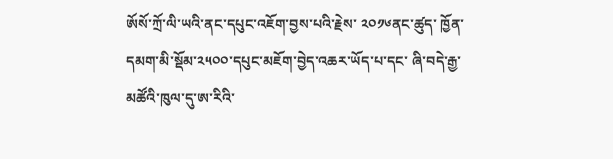ཨོསོ་ཀྲོ་ལི་ཡའི་ནང་དཔུང་འཇོག་བྱས་པའི་རྗེས་ ༢༠༡༦ནང་ཚུད་ ཁྱོན་དམག་མི་སྡོམ་༢༥༠༠་དཔུང་མཇོག་བྱེད་འཆར་ཡོད་པ་དང་ ཞི་བདེ་རྒྱ་མཚོའི་ཁུལ་དུ་ཨ་རིའི་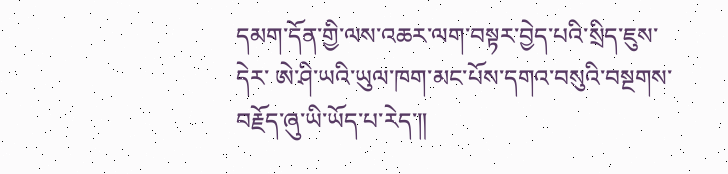དམག་དོན་གྱི་ལས་འཆར་ལག་བསྟར་བྱེད་པའི་སྲིད་ཇུས་དེར་ ཨེ་ཤི་ཡའི་ཡུལ་ཁག་མང་པོས་དགའ་བསུའི་བསྔགས་བརྗོད་ཞུ་ཡི་ཡོད་པ་རེད་༎